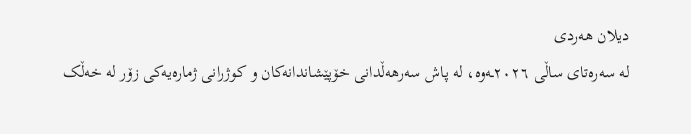دیلان هەردی
لە سەرەتای ساڵی ٢٠٢٦ـەوە، لە پاش سەرهەڵدانی خۆپێشاندانەکان و کوژرانی ژمارەیەکی زۆر لە خەڵک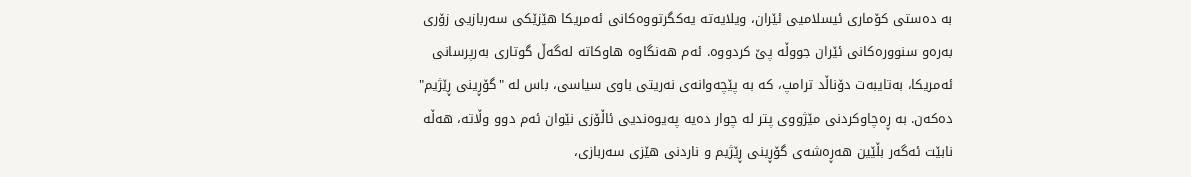بە دەستی کۆماری ئیسلامیی ئێران، ویلایەتە یەکگرتووەکانی ئەمریکا هێزێکی سەربازیی زۆری بەرەو سنوورەکانی ئێران جووڵە پێ کردووە. ئەم هەنگاوە هاوکاتە لەگەڵ گوتاری بەرپرسانی ئەمریکا، بەتایبەت دۆناڵد ترامپ، کە بە پێچەوانەی نەریتی باوی سیاسی، باس لە "گۆڕینی ڕێژیم" دەکەن. بە ڕەچاوکردنی مێژووی پتر لە چوار دەیە پەیوەندیی ئاڵۆزی نێوان ئەم دوو وڵاتە، هەڵە نابێت ئەگەر بڵێین هەڕەشەی گۆڕینی ڕێژیم و ناردنی هێزی سەربازی،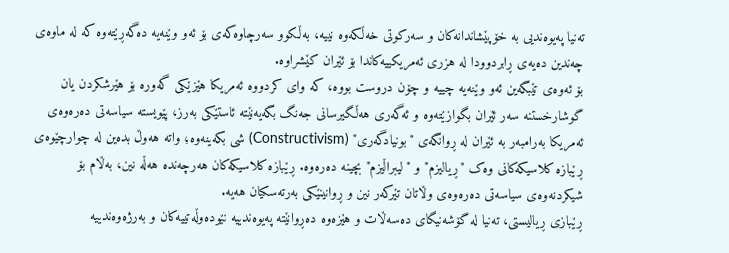تەنیا پەیوەندیی بە خۆپێشاندانەکان و سەرکوتی خەڵکەوە نییە، بەڵکوو سەرچاوەکەی بۆ ئەو وێنەیە دەگەڕێتەوە کە لە ماوەی چەندین دەیەی ڕابردوودا لە هزری ئەمریکییەکاندا بۆ ئێران کێشراوە.
بۆ ئەوەی تێبگەین ئەو وێنەیە چییە و چۆن دروست بووە، کە وای کردووە ئەمریکا هێزێکی گەورە بۆ هێرشکردن یان گوشارخستنە سەر ئێران بگوازێتەوە و ئەگەری هەڵگیرسانی جەنگ بگەیەنێتە ئاستێکی بەرز، پێویستە سیاسەتی دەرەوەی ئەمریکا بەرامبەر بە ئێران لە ڕوانگەی "بونیادگەری" (Constructivism) شی بکەینەوە؛ واتە هەوڵ بدەین لە چوارچێوەی ڕێبازە کلاسیکەکانی وەک "ڕیالیزم" و "لیبراڵیزم" بچینە دەرەوە. ڕێبازە کلاسیکەکان هەرچەندە هەڵە نین، بەڵام بۆ شیکردنەوەی سیاسەتی دەرەوەی وڵاتان تێرکەر نین و ڕوانینێکی بەرتەسکیان هەیە.
ڕێبازی ڕیالیستی، تەنیا لە گۆشەنیگای دەسەڵات و هێزەوە دەڕوانێتە پەیوەندییە نێودەوڵەتییەکان و بەرژەوەندییە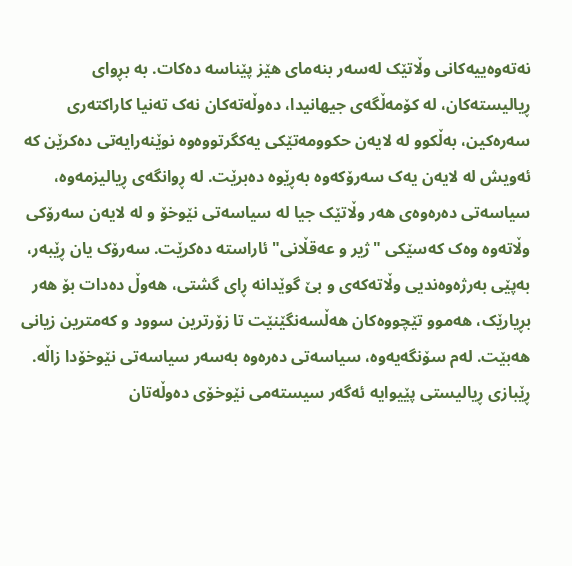نەتەوەییەکانی وڵاتێک لەسەر بنەمای هێز پێناسە دەکات. بە بڕوای ڕیالیستەکان، لە کۆمەڵگەی جیهانیدا، دەوڵەتەکان نەک تەنیا کاراکتەری سەرەکین، بەڵکوو لە لایەن حکوومەتێکی یەکگرتووەوە نوێنەرایەتی دەکرێن کە ئەویش لە لایەن یەک سەرۆکەوە بەڕێوە دەبرێت. لە ڕوانگەی ڕیالیزمەوە، سیاسەتی دەرەوەی هەر وڵاتێک جیا لە سیاسەتی نێوخۆ و لە لایەن سەرۆکی وڵاتەوە وەک کەسێکی "ژیر و عەقڵانی" ئاراستە دەکرێت. سەرۆک یان ڕێبەر، بەپێی بەرژەوەندیی وڵاتەکەی و بێ گوێدانە ڕای گشتی، هەوڵ دەدات بۆ هەر بڕیارێک، هەموو تێچووەکان هەڵسەنگێنێت تا زۆرترین سوود و کەمترین زیانی هەبێت. لەم سۆنگەیەوە، سیاسەتی دەرەوە بەسەر سیاسەتی نێوخۆدا زاڵە.
ڕێبازی ڕیالیستی پێیوایە ئەگەر سیستەمی نێوخۆی دەوڵەتان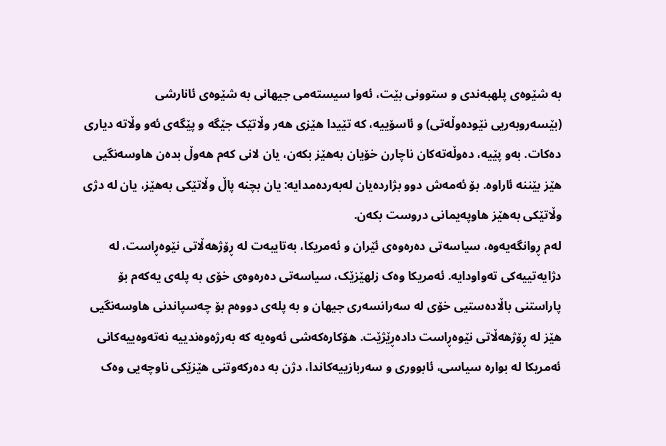بە شێوەی پلهبەندی و ستوونی بێت، ئەوا سیستەمی جیهانی بە شێوەی ئانارشی (بێسەروبەریی نێودەوڵەتی) و ئاسۆییە، کە تێیدا هێزی هەر وڵاتێک جێگە و پێگەی ئەو وڵاتە دیاری دەکات. بەو پێیە، دەوڵەتەکان ناچارن خۆیان بەهێز بکەن، یان لانی کەم هەوڵ بدەن هاوسەنگیی هێز بێننە ئاراوە. بۆ ئەمەش دوو بژاردەیان لەبەردەمدایە: یان بچنە پاڵ وڵاتێکی بەهێز، یان لە دژی وڵاتێکی بەهێز هاوپەیمانی دروست بکەن.
لەم ڕوانگەیەوە، سیاسەتی دەرەوەی ئێران و ئەمریکا، بەتایبەت لە ڕۆژهەڵاتی نێوەڕاست، لە دژایەتییەکی تەواودایە. ئەمریکا وەک زلهێزێک، سیاسەتی دەرەوەی خۆی بە پلەی یەکەم بۆ پاراستنی باڵادەستیی خۆی لە سەرانسەری جیهان و بە پلەی دووەم بۆ چەسپاندنی هاوسەنگیی هێز لە ڕۆژهەڵاتی نێوەڕاست دادەڕێژێت. هۆکارەکەشی ئەوەیە کە بەرژەوەندییە نەتەوەییەکانی ئەمریکا لە بوارە سیاسی، ئابووری و سەربازییەکاندا، دژن بە دەرکەوتنی هێزێکی ناوچەیی وەک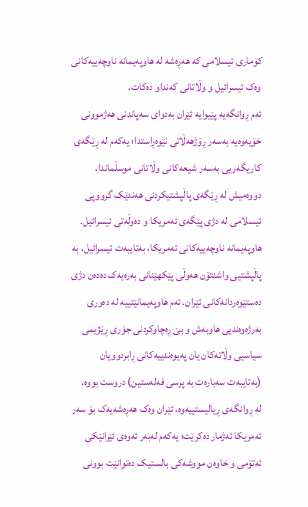کۆماری ئیسلامی کە هەڕەشە لە هاوپەیمانە ناوچەییەکانی وەک ئیسرائیل و وڵاتانی کەنداو دەکات.
ئەم ڕوانگەیە پێیوایە ئێران بەدوای سەپاندنی هەژموونی خۆیەوەیە بەسەر ڕۆژهەڵاتی نێوەڕاستدا؛ یەکەم لە ڕێگەی کاریگەریی بەسەر شیعەکانی وڵاتانی موسڵماندا، دووەمیش لە ڕێگەی پاڵپشتیکردنی هەندێک گرووپی ئیسلامی لە دژی پێگەی ئەمریکا و دەوڵەتی ئیسرائیل. هاوپەیمانە ناوچەییەکانی ئەمریکا، بەتایبەت ئیسرائیل، بە پاڵپشتیی واشنتۆن هەوڵی پێکهێنانی بەرەیەک دەدەن دژی دەستێوەردانەکانی ئێران. ئەم هاوپەیمانێتییە لە دەوری بەرژەوەندیی هاوبەش و بێ ڕەچاوکردنی جۆری ڕێژیمی سیاسیی وڵاتەکان یان پەیوەندییەکانی ڕابردوویان (بەتایبەت سەبارەت بە پرسی فەلەستین) دروست بووە.
لە ڕوانگەی ڕیالیستییەوە، ئێران وەک هەڕەشەیەک بۆ سەر ئەمریکا ئەژمار دەکرێت؛ یەکەم لەبەر ئەوەی ئێرانێکی ئەتۆمی و خاوەن مووشەکی بالستیک دەتوانێت بوونی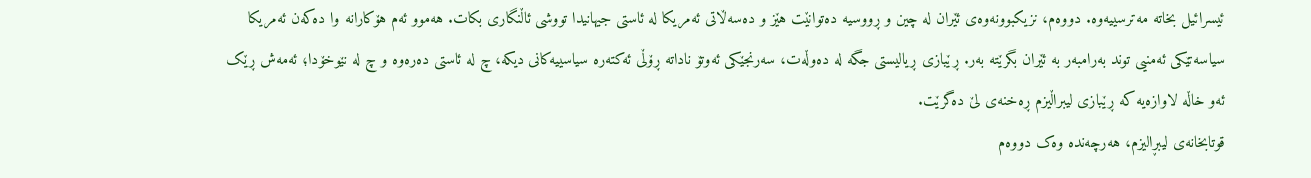ئیسرائیل بخاتە مەترسییەوە. دووەم، نزیکبوونەوەی ئێران لە چین و ڕووسیە دەتوانێت هێز و دەسەڵاتی ئەمریکا لە ئاستی جیهانیدا تووشی ئاڵنگاری بکات. هەموو ئەم هۆکارانە وا دەکەن ئەمریکا سیاسەتێکی ئەمنیی توند بەرامبەر بە ئێران بگرێتە بەر. ڕێبازی ڕیالیستی جگە لە دەوڵەت، سەرنجێکی ئەوتۆ ناداتە ڕۆڵی ئەکتەرە سیاسییەکانی دیکە، چ لە ئاستی دەرەوە و چ لە نێوخۆدا؛ ئەمەش ڕێک ئەو خاڵە لاوازەیە کە ڕێبازی لیبراڵیزم ڕەخنەی لێ دەگرێت.
قوتابخانەی لیبڕالیزم، هەرچەندە وەک دووەم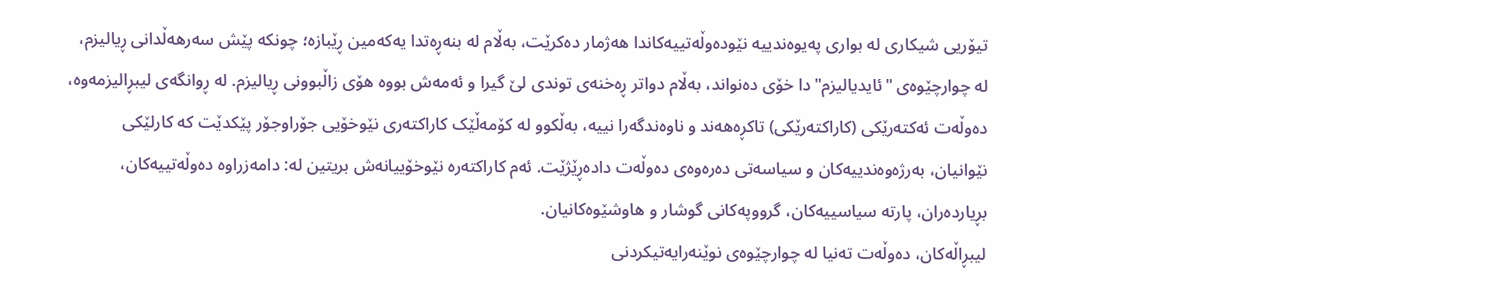تیۆریی شیکاری لە بواری پەیوەندییە نێودەوڵەتییەکاندا هەژمار دەکرێت، بەڵام لە بنەڕەتدا یەکەمین ڕێبازە؛ چونکە پێش سەرهەڵدانی ڕیالیزم، لە چوارچێوەی "ئایدیالیزم"دا خۆی دەنواند، بەڵام دواتر ڕەخنەی توندی لێ گیرا و ئەمەش بووە هۆی زاڵبوونی ڕیالیزم. لە ڕوانگەی لیبڕالیزمەوە، دەوڵەت ئەکتەرێکی (کاراکتەرێکی) تاکڕەهەند و ناوەندگەرا نییە، بەڵکوو لە کۆمەڵێک کاراکتەری نێوخۆیی جۆراوجۆر پێکدێت کە کارلێکی نێوانیان، بەرژەوەندییەکان و سیاسەتی دەرەوەی دەوڵەت دادەڕێژێت. ئەم کاراکتەرە نێوخۆییانەش بریتین لە: دامەزراوە دەوڵەتییەکان، بڕیاردەران، پارتە سیاسییەکان، گرووپەکانی گوشار و هاوشێوەکانیان.
لیبڕاڵەکان، دەوڵەت تەنیا لە چوارچێوەی نوێنەرایەتیکردنی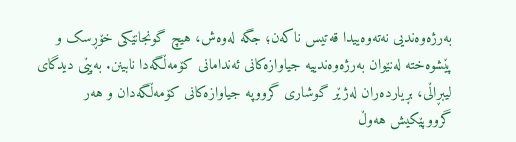بەرژەوەندیی نەتەوەییدا قەتیس ناکەن؛ جگە لەوەش، هیچ گونجانێکی خۆڕسک و پێشوەختە لەنێوان بەرژەوەندییە جیاوازەکانی ئەندامانی کۆمەڵگەدا نابینن. بەپێی دیدگای لیبڕاڵی، بڕیاردەران لەژێر گوشاری گرووپە جیاوازەکانی کۆمەڵگەدان و هەر گرووپێکیش هەوڵ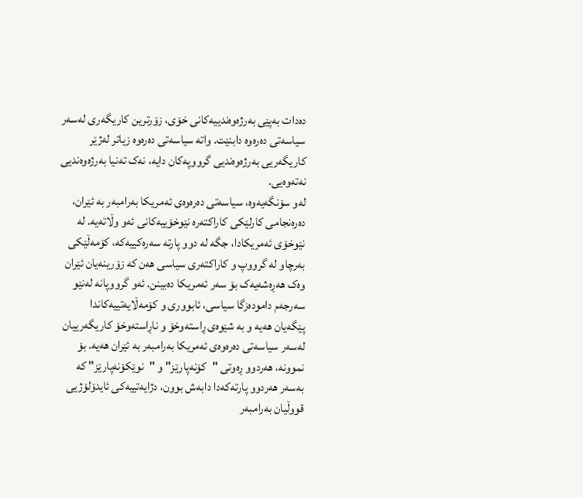دەدات بەپێی بەرژەوەندییەکانی خۆی، زۆرترین کاریگەری لەسەر سیاسەتی دەرەوە دابنێت. واتە سیاسەتی دەرەوە زیاتر لەژێر کاریگەریی بەرژەوەندیی گرووپەکان دایە، نەک تەنیا بەرژەوەندیی نەتەوەیی.
لەو سۆنگەیەوە، سیاسەتی دەرەوەی ئەمریکا بەرامبەر بە ئێران، دەرەنجامی کارلێکی کاراکتەرە نێوخۆییەکانی ئەو وڵاتەیە. لە نێوخۆی ئەمریکادا، جگە لە دوو پارتە سەرەکییەکە، کۆمەڵێکی بەرچاو لە گرووپ و کاراکتەری سیاسی هەن کە زۆرینەیان ئێران وەک هەڕەشەیەک بۆ سەر ئەمریکا دەبینن. ئەو گرووپانە لەنێو سەرجەم دامودەزگا سیاسی، ئابووری و کۆمەڵایەتییەکاندا پێگەیان هەیە و بە شێوەی ڕاستەوخۆ و ناڕاستەوخۆ کاریگەرییان لەسەر سیاسەتی دەرەوەی ئەمریکا بەرامبەر بە ئێران هەیە. بۆ نموونە، هەردوو ڕەوتی "کۆنەپارێز" و "نوێکۆنەپارێز" کە بەسەر هەردوو پارتەکەدا دابەش بوون، دژایەتییەکی ئایدۆلۆژیی قووڵیان بەرامبەر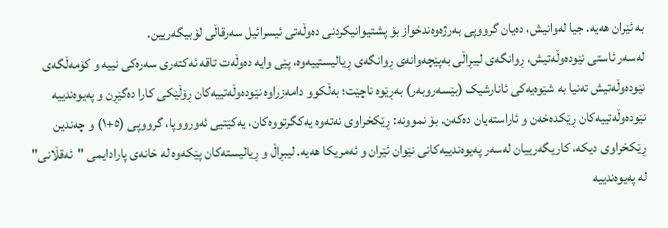بە ئێران هەیە. جیا لەوانیش، دەیان گرووپی بەرژەوەندخواز بۆ پشتیوانیکردنی دەوڵەتی ئیسرائیل سەرقاڵی لۆبیگەریین.
لەسەر ئاستی نێودەوڵەتیش، ڕوانگەی لیبڕاڵی بەپێچەوانەی ڕوانگەی ڕیالیستییەوە، پێی وایە دەوڵەت تاقە ئەکتەری سەرەکی نییە و کۆمەڵگەی نێودەوڵەتیش تەنیا بە شێوەیەکی ئانارشیک (بێسەروبەر) بەڕێوە ناچێت؛ بەڵکوو دامەزراوە نێودەوڵەتییەکان ڕۆڵێکی کارا دەگێڕن و پەیوەندییە نێودەوڵەتییەکان ڕێکدەخەن و ئاراستەیان دەکەن. بۆ نموونە: ڕێکخراوی نەتەوە یەکگرتووەکان، یەکێتیی ئەورووپا، گرووپی (٥+١) و چەندین ڕێکخراوی دیکە، کاریگەرییان لەسەر پەیوەندییەکانی نێوان ئێران و ئەمریکا هەیە. لیبڕاڵ و ڕیالیستەکان پێکەوە لە خانەی پارادایمی "ئەقڵانی" لە پەیوەندییە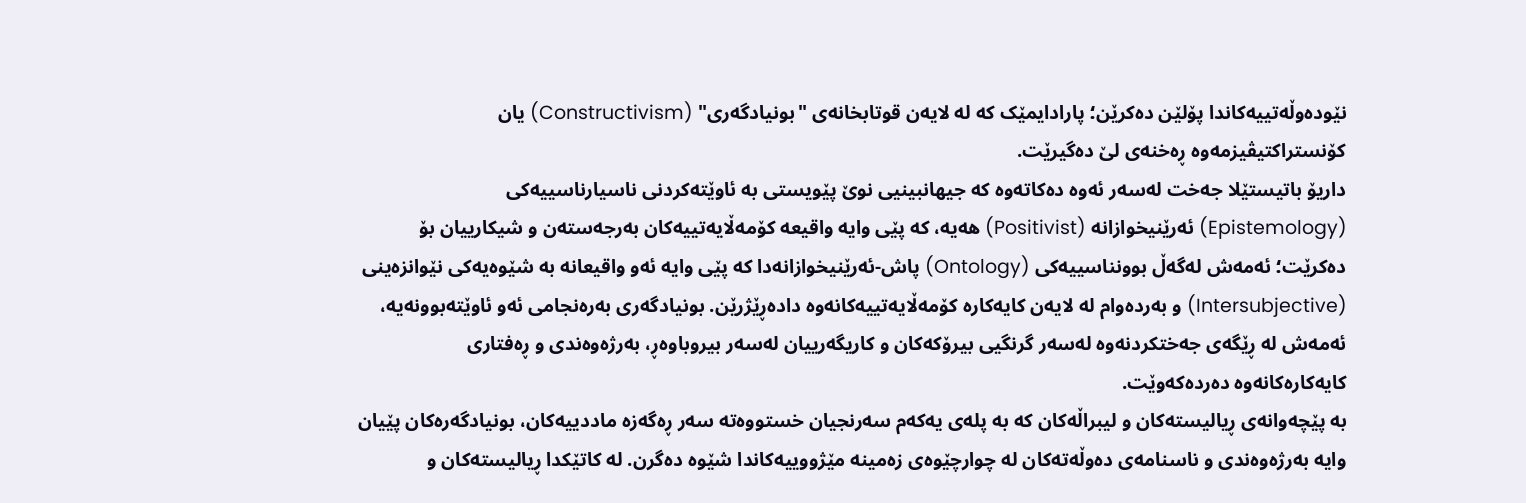نێودەوڵەتییەکاندا پۆلێن دەکرێن؛ پارادایمێک کە لە لایەن قوتابخانەی "بونیادگەری" (Constructivism) یان کۆنستراکتیڤیزمەوە ڕەخنەی لێ دەگیرێت.
داریۆ باتیستێلا جەخت لەسەر ئەوە دەکاتەوە کە جیهانبینیی نوێ پێویستی بە ئاوێتەکردنی ناسیارناسییەکی (Epistemology) ئەرێنیخوازانە (Positivist) هەیە، کە پێی وایە واقیعە کۆمەڵایەتییەکان بەرجەستەن و شیکارییان بۆ دەکرێت؛ ئەمەش لەگەڵ بوونناسییەکی (Ontology) پاش-ئەرێنیخوازانەدا کە پێی وایە ئەو واقیعانە بە شێوەیەکی نێوانزەینی (Intersubjective) و بەردەوام لە لایەن کایەکارە کۆمەڵایەتییەکانەوە دادەڕێژرێن. بونیادگەری بەرەنجامی ئەو ئاوێتەبوونەیە، ئەمەش لە ڕێگەی جەختکردنەوە لەسەر گرنگیی بیرۆکەکان و کاریگەرییان لەسەر بیروباوەڕ، بەرژەوەندی و ڕەفتاری کایەکارەکانەوە دەردەکەوێت.
بە پێچەوانەی ڕیالیستەکان و لیبراڵەکان کە بە پلەی یەکەم سەرنجیان خستووەتە سەر ڕەگەزە ماددییەکان، بونیادگەرەکان پێیان وایە بەرژەوەندی و ناسنامەی دەوڵەتەکان لە چوارچێوەی زەمینە مێژووییەکاندا شێوە دەگرن. لە کاتێکدا ڕیالیستەکان و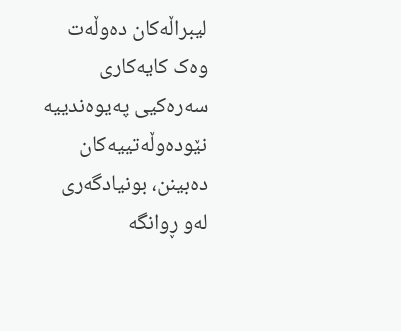لیبراڵەکان دەوڵەت وەک کایەکاری سەرەکیی پەیوەندییە نێودەوڵەتییەکان دەبینن، بونیادگەری لەو ڕوانگە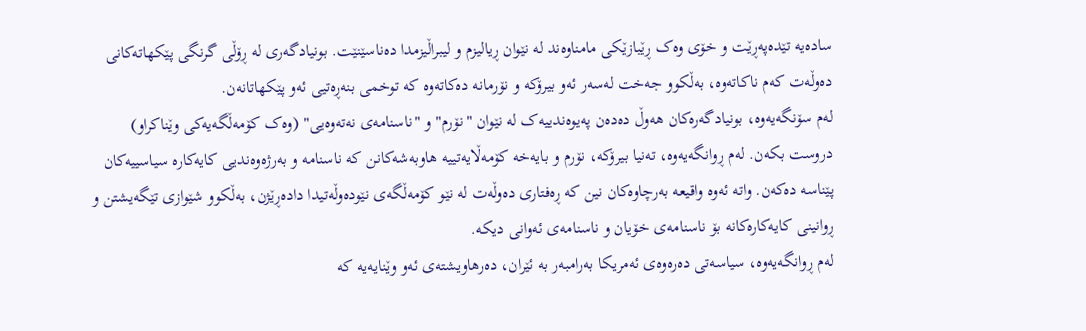سادەیە تێدەپەڕێت و خۆی وەک ڕێبازێکی مامناوەند لە نێوان ڕیالیزم و لیبراڵیزمدا دەناسێنێت. بونیادگەری لە ڕۆڵی گرنگی پێکهاتەکانی دەوڵەت کەم ناکاتەوە، بەڵکوو جەخت لەسەر ئەو بیرۆکە و نۆرمانە دەکاتەوە کە توخمی بنەڕەتیی ئەو پێکهاتانەن.
لەم سۆنگەیەوە، بونیادگەرەکان هەوڵ دەدەن پەیوەندییەک لە نێوان "نۆرم" و "ناسنامەی نەتەوەیی" (وەک کۆمەڵگەیەکی وێناکراو) دروست بکەن. لەم ڕوانگەیەوە، تەنیا بیرۆکە، نۆرم و بایەخە کۆمەڵایەتییە هاوبەشەکانن کە ناسنامە و بەرژەوەندیی کایەکارە سیاسییەکان پێناسە دەکەن. واتە ئەوە واقیعە بەرچاوەکان نین کە ڕەفتاری دەوڵەت لە نێو کۆمەڵگەی نێودەوڵەتیدا دادەڕێژن، بەڵکوو شێوازی تێگەیشتن و ڕوانینی کایەکارەکانە بۆ ناسنامەی خۆیان و ناسنامەی ئەوانی دیکە.
لەم ڕوانگەیەوە، سیاسەتی دەرەوەی ئەمریکا بەرامبەر بە ئێران، دەرهاویشتەی ئەو وێنایەیە کە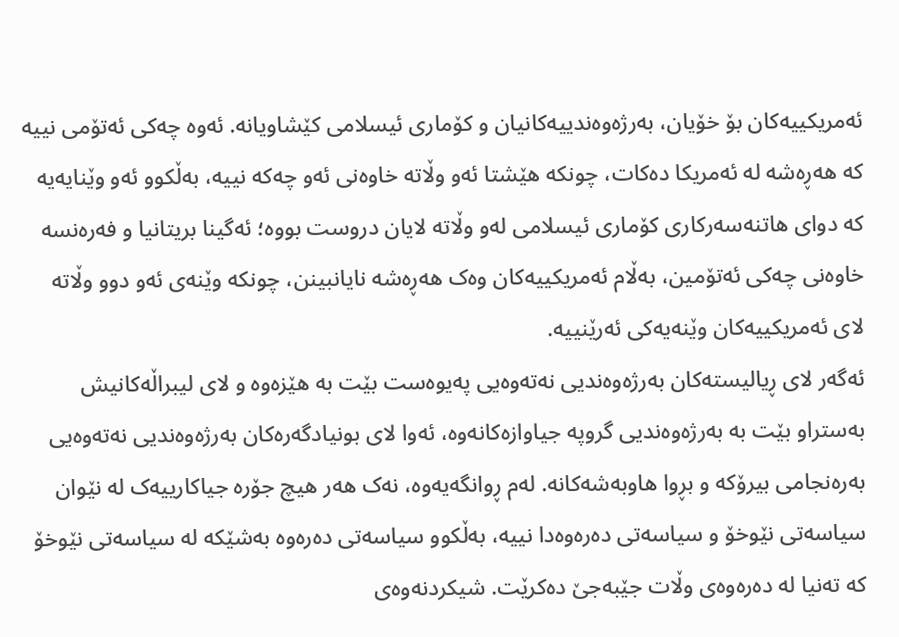ئەمریکییەکان بۆ خۆیان، بەرژەوەندییەکانیان و کۆماری ئیسلامی کێشاویانە. ئەوە چەکی ئەتۆمی نییە کە هەڕەشە لە ئەمریکا دەکات، چونکە هێشتا ئەو وڵاتە خاوەنی ئەو چەکە نییە، بەڵکوو ئەو وێنایەیە کە دوای هاتنەسەرکاری کۆماری ئیسلامی لەو وڵاتە لایان دروست بووە؛ ئەگینا بریتانیا و فەرەنسە خاوەنی چەکی ئەتۆمین، بەڵام ئەمریکییەکان وەک هەڕەشە نایانبینن، چونکە وێنەی ئەو دوو وڵاتە لای ئەمریکییەکان وێنەیەکی ئەرێنییە.
ئەگەر لای ڕیالیستەکان بەرژەوەندیی نەتەوەیی پەیوەست بێت بە هێزەوە و لای لیبراڵەکانیش بەستراو بێت بە بەرژەوەندیی گروپە جیاوازەکانەوە، ئەوا لای بونیادگەرەکان بەرژەوەندیی نەتەوەیی بەرەنجامی بیرۆکە و بڕوا هاوبەشەکانە. لەم ڕوانگەیەوە، نەک هەر هیچ جۆرە جیاکارییەک لە نێوان سیاسەتی نێوخۆ و سیاسەتی دەرەوەدا نییە، بەڵکوو سیاسەتی دەرەوە بەشێکە لە سیاسەتی نێوخۆ کە تەنیا لە دەرەوەی وڵات جێبەجێ دەکرێت. شیکردنەوەی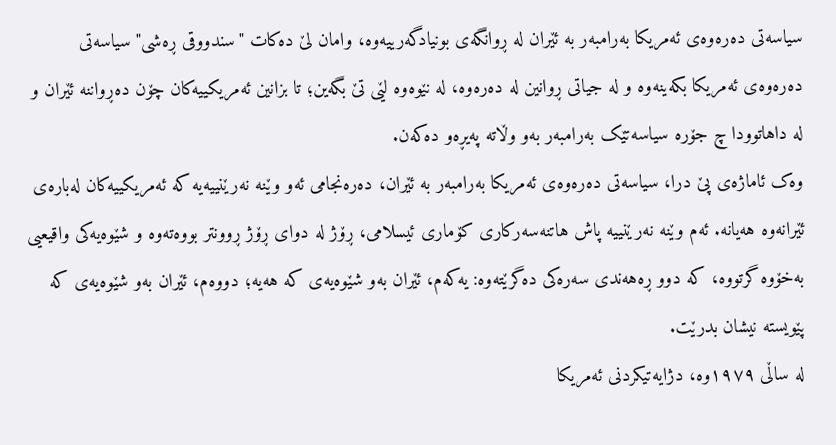سیاسەتی دەرەوەی ئەمریکا بەرامبەر بە ئێران لە ڕوانگەی بونیادگەرییەوە، وامان لێ دەکات "سندووقی ڕەشی" سیاسەتی دەرەوەی ئەمریکا بکەینەوە و لە جیاتی ڕوانین لە دەرەوە، لە نێوەوە لێی تێ بگەین؛ تا بزانین ئەمریکییەکان چۆن دەڕواننە ئێران و لە داهاتوودا چ جۆرە سیاسەتێک بەرامبەر بەو وڵاتە پەیڕەو دەکەن.
وەک ئاماژەی پێ درا، سیاسەتی دەرەوەی ئەمریکا بەرامبەر بە ئێران، دەرەنجامی ئەو وێنە نەرێنییەیە کە ئەمریکییەکان لەبارەی ئێرانەوە هەیانە. ئەم وێنە نەرێنییە پاش هاتنەسەرکاری کۆماری ئیسلامی، ڕۆژ لە دوای ڕۆژ ڕوونتر بووەتەوە و شێوەیەکی واقیعیی بەخۆوە گرتووە، کە دوو ڕەهەندی سەرەکی دەگرێتەوە: یەکەم، ئێران بەو شێوەیەی کە هەیە؛ دووەم، ئێران بەو شێوەیەی کە پێویستە نیشان بدرێت.
لە ساڵی ١٩٧٩وە، دژایەتیکردنی ئەمریکا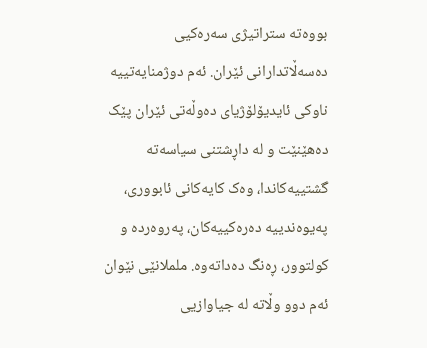بووەتە ستراتیژی سەرەکیی دەسەڵاتدارانی ئێران. ئەم دوژمنایەتییە ناوکی ئایدیۆلۆژیای دەوڵەتی ئێران پێک دەهێنێت و لە داڕشتنی سیاسەتە گشتییەکاندا، وەک کایەکانی ئابووری، پەیوەندییە دەرەکییەکان، پەروەردە و کولتوور، ڕەنگ دەداتەوە. ململانێی نێوان ئەم دوو وڵاتە لە جیاوازیی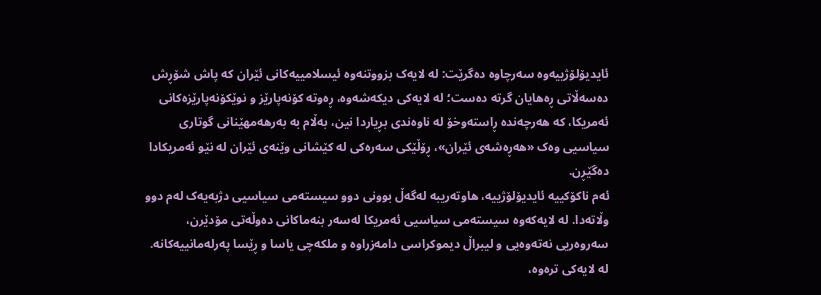ئایدیۆلۆژییەوە سەرچاوە دەگرێت: لە لایەک بزووتنەوە ئیسلامییەکانی ئێران کە پاش شۆڕش دەسەڵاتی ڕەهایان گرتە دەست؛ لە لایەکی دیکەشەوە، ڕەوتە کۆنەپارێز و نوێکۆنەپارێزەکانی ئەمریکا، کە هەرچەندە ڕاستەوخۆ لە ناوەندی بڕیاردا نین، بەڵام بە بەرهەمهێنانی گوتاری سیاسیی وەک «هەڕەشەی ئێران»، ڕۆڵێکی سەرەکی لە کێشانی وێنەی ئێران لە نێو ئەمریکادا دەگێڕن.
ئەم ناکۆکییە ئایدیۆلۆژییە، هاوتەریبە لەگەڵ بوونی دوو سیستەمی سیاسیی دژبەیەک لەم دوو وڵاتەدا. لە لایەکەوە سیستەمی سیاسیی ئەمریکا لەسەر بنەماکانی دەوڵەتی مۆدێرن، سەروەریی نەتەوەیی و لیبراڵ دیموکراسی دامەزراوە و ملکەچی یاسا و ڕێسا پەرلەمانییەکانە. لە لایەکی ترەوە،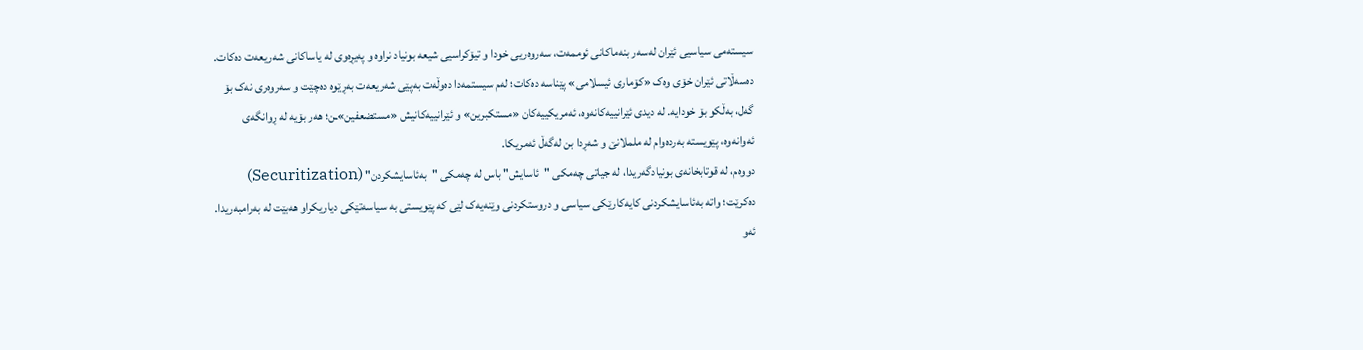سیستەمی سیاسیی ئێران لەسەر بنەماکانی ئوممەت، سەروەریی خودا و تیۆکراسیی شیعە بونیاد نراوە و پەیڕەوی لە یاساکانی شەریعەت دەکات. دەسەڵاتی ئێران خۆی وەک «کۆماری ئیسلامی» پێناسە دەکات؛ لەم سیستمەدا دەوڵەت بەپێی شەریعەت بەڕێوە دەچێت و سەروەری نەک بۆ گەل، بەڵکو بۆ خودایە. لە دیدی ئێرانییەکانەوە، ئەمریکییەکان «مستکبرین» و ئێرانییەکانیش «مستضعفین»ـن؛ هەر بۆیە لە ڕوانگەی ئەوانەوە، پێویستە بەردەوام لە ململانێ و شەڕدا بن لەگەڵ ئەمریکا.
دووەم، لە قوتابخانەی بونیادگەریدا، لە جیاتی چەمکی "ئاسایش" باس لە چەمکی "بەئاسایشکردن" (Securitization) دەکرێت؛ واتە بەئاسایشکردنی کایەکارێکی سیاسی و دروستکردنی وێنەیەک لێی کە پێویستی بە سیاسەتێکی دیاریکراو هەبێت لە بەرامبەریدا. ئەو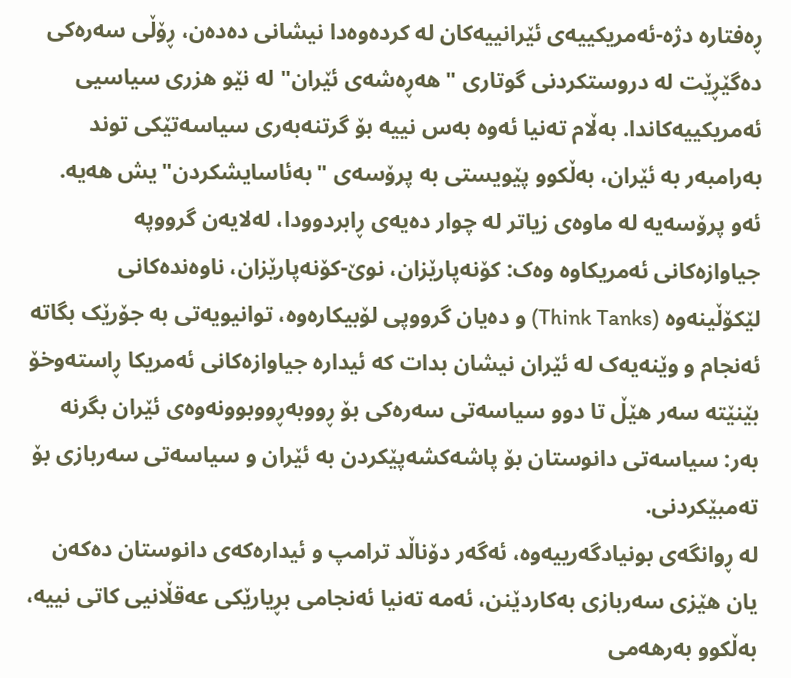ڕەفتارە دژە-ئەمریکییەی ئێرانییەکان لە کردەوەدا نیشانی دەدەن، ڕۆڵی سەرەکی دەگێڕێت لە دروستکردنی گوتاری "هەڕەشەی ئێران" لە نێو هزری سیاسیی ئەمریکییەکاندا. بەڵام تەنیا ئەوە بەس نییە بۆ گرتنەبەری سیاسەتێکی توند بەرامبەر بە ئێران، بەڵکوو پێویستی بە پرۆسەی "بەئاسایشکردن"یش هەیە.
ئەو پرۆسەیە لە ماوەی زیاتر لە چوار دەیەی ڕابردوودا، لەلایەن گرووپە جیاوازەکانی ئەمریکاوە وەک: کۆنەپارێزان، نوێ-کۆنەپارێزان، ناوەندەکانی لێکۆڵینەوە (Think Tanks) و دەیان گرووپی لۆبیکارەوە، توانیویەتی بە جۆرێک بگاتە ئەنجام و وێنەیەک لە ئێران نیشان بدات کە ئیدارە جیاوازەکانی ئەمریکا ڕاستەوخۆ بێنێتە سەر هێڵ تا دوو سیاسەتی سەرەکی بۆ ڕووبەڕووبوونەوەی ئێران بگرنە بەر: سیاسەتی دانوستان بۆ پاشەکشەپێکردن بە ئێران و سیاسەتی سەربازی بۆ تەمبێکردنی.
لە ڕوانگەی بونیادگەرییەوە، ئەگەر دۆناڵد ترامپ و ئیدارەکەی دانوستان دەکەن یان هێزی سەربازی بەکاردێنن، ئەمە تەنیا ئەنجامی بڕیارێکی عەقڵانیی کاتی نییە، بەڵکوو بەرهەمی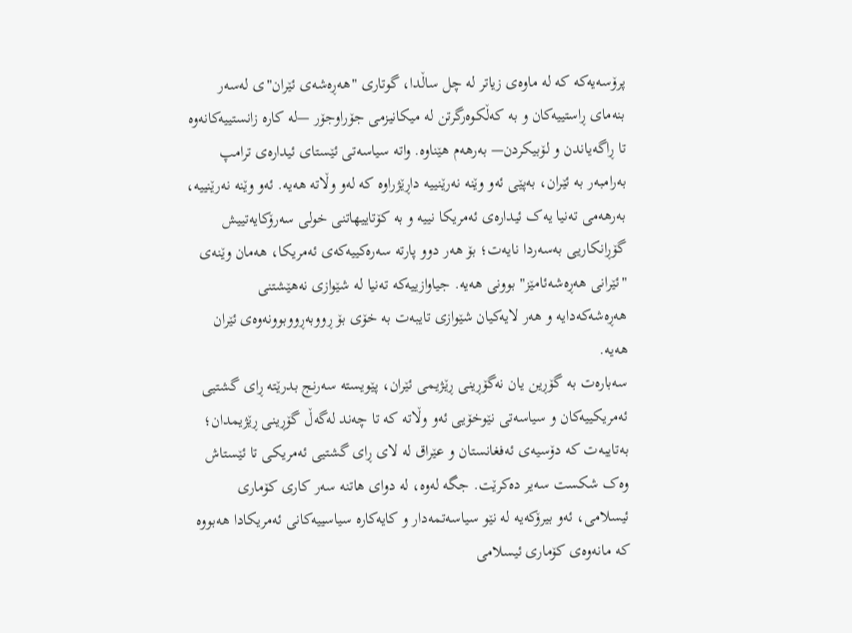پرۆسەیەکە کە لە ماوەی زیاتر لە چل ساڵدا، گوتاری "هەڕەشەی ئێران"ی لەسەر بنەمای ڕاستییەکان و بە کەڵکوەرگرتن لە میکانیزمی جۆراوجۆر —لە کارە زانستییەکانەوە تا ڕاگەیاندن و لۆبیکردن— بەرهەم هێناوە. واتە سیاسەتی ئێستای ئیدارەی ترامپ بەرامبەر بە ئێران، بەپێی ئەو وێنە نەرێنییە داڕێژراوە کە لەو وڵاتە هەیە. ئەو وێنە نەرێنییە، بەرهەمی تەنیا یەک ئیدارەی ئەمریکا نییە و بە کۆتاییهاتنی خولی سەرۆکایەتییش گۆڕانکاریی بەسەردا نایەت؛ بۆ هەر دوو پارتە سەرەکییەکەی ئەمریکا، هەمان وێنەی "ئێرانی هەڕەشەئامێز" بوونی هەیە. جیاوازییەکە تەنیا لە شێوازی نەهێشتنی هەڕەشەکەدایە و هەر لایەکیان شێوازی تایبەت بە خۆی بۆ ڕووبەڕووبوونەوەی ئێران هەیە.
سەبارەت بە گۆڕین یان نەگۆڕینی ڕێژیمی ئێران، پێویستە سەرنج بدرێتە ڕای گشتیی ئەمریکییەکان و سیاسەتی نێوخۆیی ئەو وڵاتە کە تا چەند لەگەڵ گۆڕینی ڕێژیمدان؛ بەتایبەت کە دۆسیەی ئەفغانستان و عێراق لە لای ڕای گشتیی ئەمریکی تا ئێستاش وەک شکست سەیر دەکرێت. جگە لەوە، لە دوای هاتنە سەر کاری کۆماری ئیسلامی، ئەو بیرۆکەیە لە نێو سیاسەتمەدار و کایەکارە سیاسییەکانی ئەمریکادا هەبووە کە مانەوەی کۆماری ئیسلامی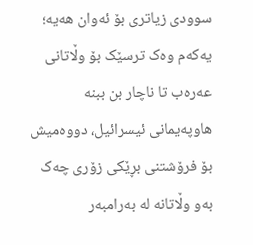سوودی زیاتری بۆ ئەوان هەیە؛ یەکەم وەک ترسێک بۆ وڵاتانی عەرەب تا ناچار بن ببنە هاوپەیمانی ئیسرائیل، دووەمیش بۆ فرۆشتنی بڕێکی زۆری چەک بەو وڵاتانە لە بەرامبەر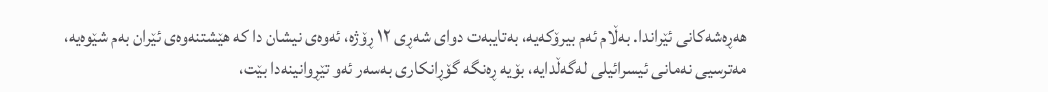هەڕەشەکانی ئێراندا. بەڵام ئەم بیرۆکەیە، بەتایبەت دوای شەڕی ١٢ ڕۆژە، ئەوەی نیشان دا کە هێشتنەوەی ئێران بەم شێوەیە، مەترسیی نەمانی ئیسرائیلی لەگەڵدایە، بۆیە ڕەنگە گۆڕانکاری بەسەر ئەو تێڕوانینەدا بێت،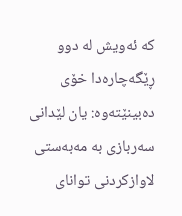کە ئەویش لە دوو ڕێگەچارەدا خۆی دەبینێتەوە: یان لێدانی سەربازی بە مەبەستی لاوازکردنی توانای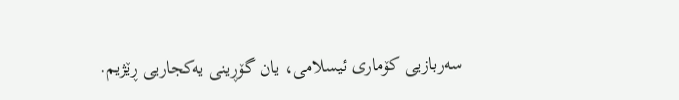سەربازیی کۆماری ئیسلامی، یان گۆڕینی یەکجاریی ڕێژیم.